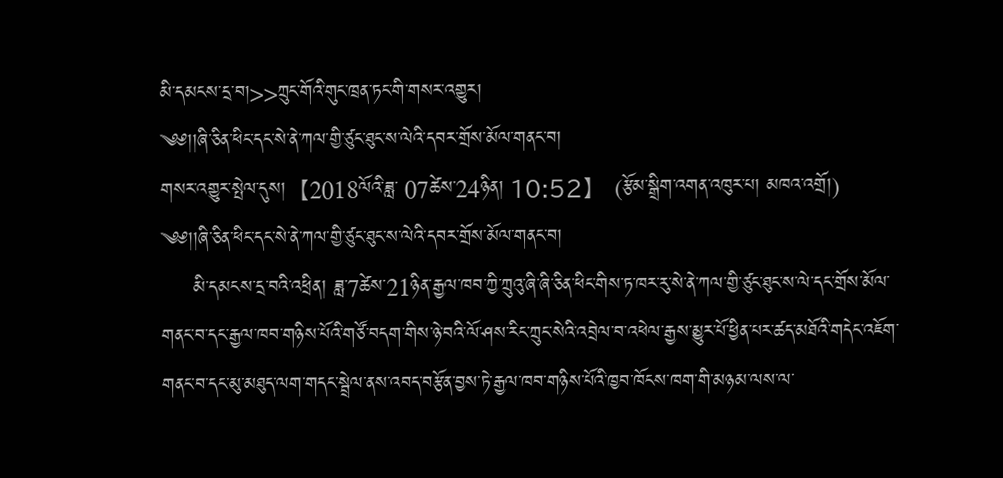མི་དམངས་དྲ་བ།>>ཀྲུང་གོའི་གུང་ཁྲན་ཏང་གི་གསར་འགྱུར།
༄༅།།ཞི་ཅིན་ཕིང་དང་སེ་ནེ་ཀལ་གྱི་ཙུང་ཐུང་ས་ལེའི་དབར་གྲོས་མོལ་གནང་བ།
གསར་འགྱུར་སྤེལ་དུས།  【2018ལོའི་ཟླ་ 07ཚེས་24ཉིན། 10:52】   (རྩོམ་སྒྲིག་འགན་འཁུར་པ། མཁའ་འགྲོ།)
༄༅།།ཞི་ཅིན་ཕིང་དང་སེ་ནེ་ཀལ་གྱི་ཙུང་ཐུང་ས་ལེའི་དབར་གྲོས་མོལ་གནང་བ།
     མི་དམངས་དྲ་བའི་འཕྲིན། ཟླ་7ཚེས་21ཉིན་རྒྱལ་ཁབ་ཀྱི་ཀྲུའུ་ཞི་ཞི་ཅིན་ཕིང་གིས་ཏ་ཁར་རུ་སེ་ནེ་ཀལ་གྱི་ཙུང་ཐུང་ས་ལེ་དང་གྲོས་མོལ་གནང་བ་དང་རྒྱལ་ཁབ་གཉིས་པོའི་གཙོ་བདག་གིས་ཉེ་བའི་ལོ་ཤས་རིང་ཀྲུང་སེའི་འབྲེལ་བ་འཕེལ་རྒྱས་མྱུར་པོ་ཕྱིན་པར་ཚད་མཐོའི་གདེང་འཇོག་གནང་བ་དང་མུ་མཐུད་ལག་གདང་སྦྲེལ་ནས་འབད་བརྩོན་བྱས་ཏེ་རྒྱལ་ཁབ་གཉིས་པོའི་ཁྱབ་ཁོངས་ཁག་གི་མཉམ་ལས་ལ་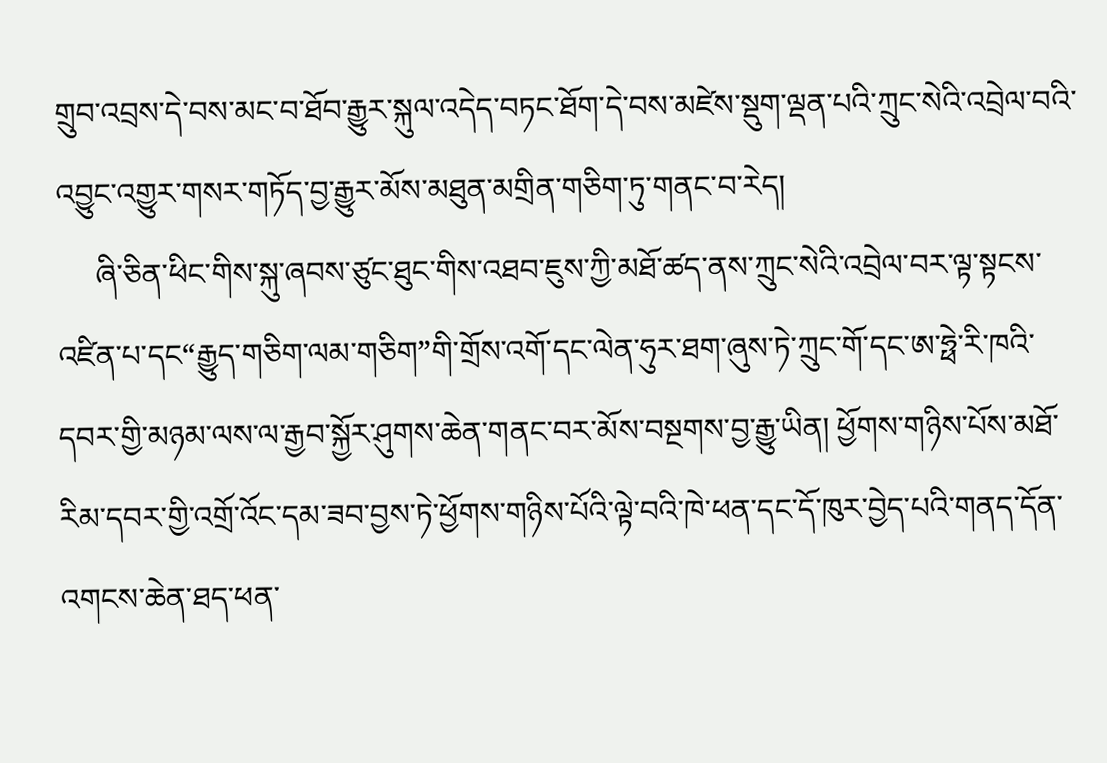གྲུབ་འབྲས་དེ་བས་མང་བ་ཐོབ་རྒྱུར་སྐུལ་འདེད་བཏང་ཐོག་དེ་བས་མཛེས་སྡུག་ལྡན་པའི་ཀྲུང་སེའི་འབྲེལ་བའི་འབྱུང་འགྱུར་གསར་གཏོད་བྱ་རྒྱུར་མོས་མཐུན་མགྲིན་གཅིག་ཏུ་གནང་བ་རེད།
     ཞི་ཅིན་ཕིང་གིས་སྐུ་ཞབས་ཙུང་ཐུང་གིས་འཐབ་ཇུས་ཀྱི་མཐོ་ཚད་ནས་ཀྲུང་སེའི་འབྲེལ་བར་ལྟ་སྟངས་འཛིན་པ་དང“རྒྱུད་གཅིག་ལམ་གཅིག”གི་གྲོས་འགོ་དང་ལེན་ཧུར་ཐག་ཞུས་ཏེ་ཀྲུང་གོ་དང་ཨ་ཧྥེ་རི་ཁའི་དབར་གྱི་མཉམ་ལས་ལ་རྒྱབ་སྐྱོར་ཤུགས་ཆེན་གནང་བར་མོས་བསྔགས་བྱ་རྒྱུ་ཡིན། ཕྱོགས་གཉིས་པོས་མཐོ་རིམ་དབར་གྱི་འགྲོ་འོང་དམ་ཟབ་བྱས་ཏེ་ཕྱོགས་གཉིས་པོའི་ལྟེ་བའི་ཁེ་ཕན་དང་དོ་ཁུར་བྱེད་པའི་གནད་དོན་འགངས་ཆེན་ཐད་ཕན་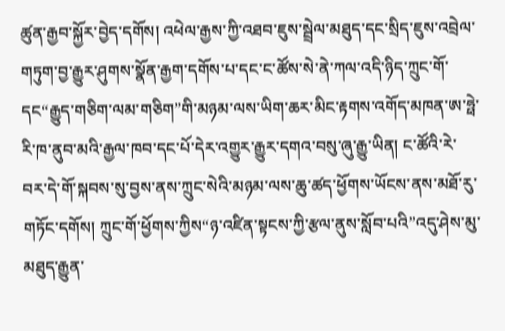ཚུན་རྒྱབ་སྐྱོར་བྱེད་དགོས། འཕེལ་རྒྱས་ཀྱི་འཐབ་ཇུས་སྦྲེལ་མཐུད་དང་སྲིད་ཇུས་འབྲེལ་གཏུག་བྱ་རྒྱུར་ཤུགས་སྣོན་རྒྱག་དགོས་པ་དང་ང་ཚོས་སེ་ནེ་ཀལ་འདི་ཉིད་ཀྲུང་གོ་དང“རྒྱུད་གཅིག་ལམ་གཅིག”གི་མཉམ་ལས་ཡིག་ཆར་མིང་རྟགས་འགོད་མཁན་ཨ་ཧྥེ་རི་ཁ་ནུབ་མའི་རྒྱལ་ཁབ་དང་པོ་དེར་འགྱུར་རྒྱུར་དགའ་བསུ་ཞུ་རྒྱུ་ཡིན། ང་ཚོའི་རེ་བར་དེ་གོ་སྐབས་སུ་བྱས་ནས་ཀྲུང་སེའི་མཉམ་ལས་ཆུ་ཚད་ཕྱོགས་ཡོངས་ནས་མཐོ་རུ་གཏོང་དགོས། ཀྲུང་གོ་ཕྱོགས་ཀྱིས“ཉ་འཛིན་སྟངས་ཀྱི་རྩལ་ནུས་སློབ་པའི”འདུ་ཤེས་མུ་མཐུད་རྒྱུན་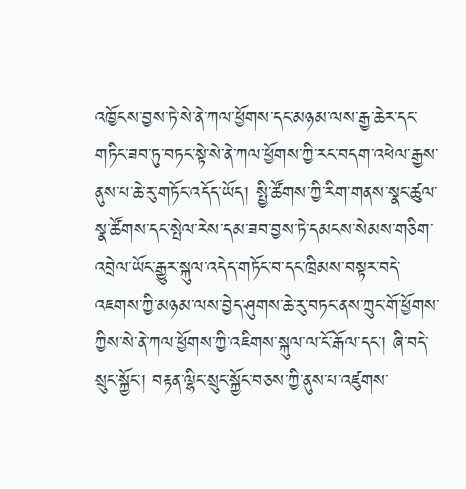འཁྱོངས་བྱས་ཏེ་སེ་ནེ་ཀལ་ཕྱོགས་དང་མཉམ་ལས་རྒྱ་ཆེར་དང་གཏིང་ཟབ་ཏུ་བཏང་སྟེ་སེ་ནེ་ཀལ་ཕྱོགས་ཀྱི་རང་བདག་འཕེལ་རྒྱས་ནུས་པ་ཆེ་རུ་གཏོང་འདོད་ཡོད། སྤྱི་ཚོགས་ཀྱི་རིག་གནས་སྣང་ཚུལ་སྣ་ཚོགས་དང་སྤེལ་རེས་དམ་ཟབ་བྱས་ཏེ་དམངས་སེམས་གཅིག་འབྲེལ་ཡོང་རྒྱུར་སྐུལ་འདེད་གཏོང་བ་དང་ཁྲིམས་བསྟར་བདེ་འཇགས་ཀྱི་མཉམ་ལས་བྱེད་ཤུགས་ཆེ་རུ་བཏང་ནས་ཀྲུང་གོ་ཕྱོགས་ཀྱིས་སེ་ནེ་ཀལ་ཕྱོགས་ཀྱི་འཇིགས་སྐུལ་ལ་ངོ་རྒོལ་དང་། ཞི་བདེ་སྲུང་སྐྱོང་། བརྟན་ལྷིང་སྲུང་སྐྱོང་བཅས་ཀྱི་ནུས་པ་འཛུགས་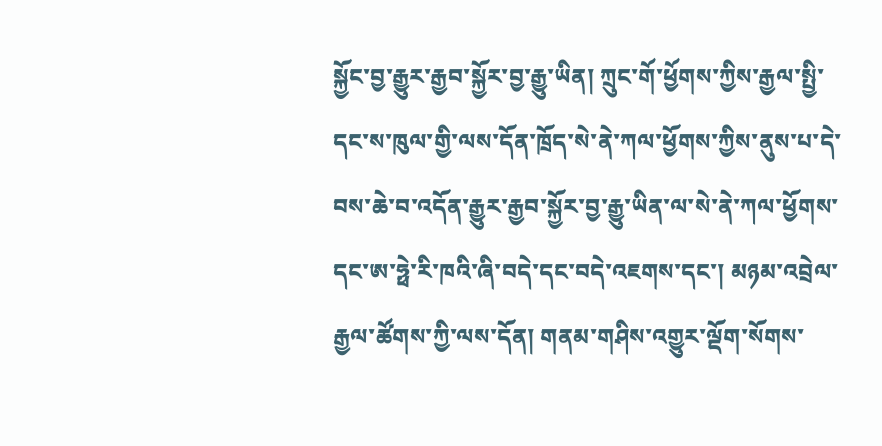སྐྱོང་བྱ་རྒྱུར་རྒྱབ་སྐྱོར་བྱ་རྒྱུ་ཡིན། ཀྲུང་གོ་ཕྱོགས་ཀྱིས་རྒྱལ་སྤྱི་དང་ས་ཁུལ་གྱི་ལས་དོན་ཁྲོད་སེ་ནེ་ཀལ་ཕྱོགས་ཀྱིས་ནུས་པ་དེ་བས་ཆེ་བ་འདོན་རྒྱུར་རྒྱབ་སྐྱོར་བྱ་རྒྱུ་ཡིན་ལ་སེ་ནེ་ཀལ་ཕྱོགས་དང་ཨ་ཧྥེ་རི་ཁའི་ཞི་བདེ་དང་བདེ་འཇགས་དང་། མཉམ་འབྲེལ་རྒྱལ་ཚོགས་ཀྱི་ལས་དོན། གནམ་གཤིས་འགྱུར་ལྡོག་སོགས་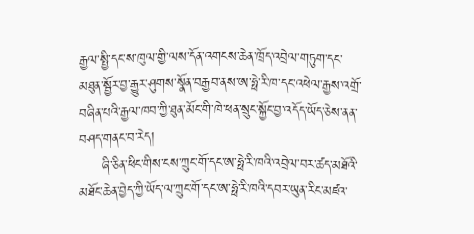རྒྱལ་སྤྱི་དང་ས་ཁུལ་གྱི་ལས་དོན་འགངས་ཆེན་ཁྲོད་འབྲེལ་གཏུག་དང་མཐུན་སྦྱོར་བྱ་རྒྱུར་ཤུགས་སྣོན་བརྒྱབ་ནས་ཨ་ཧྥེ་རི་ཁ་དང་འཕེལ་རྒྱས་འགྲོ་བཞིན་པའི་རྒྱལ་ཁབ་ཀྱི་ཐུན་མོང་གི་ཁེ་ཕན་སྲུང་སྐྱོང་བྱ་འདོད་ཡོད་ཅེས་ནན་བཤད་གནང་བ་རེད།
     ཞི་ཅིན་ཕིང་གིས་ངས་ཀྲུང་གོ་དང་ཨ་ཧྥེ་རི་ཁའི་འབྲེལ་བར་ཚད་མཐོའི་མཐོང་ཆེན་བྱེད་ཀྱི་ཡོད་ལ་ཀྲུང་གོ་དང་ཨ་ཧྥེ་རི་ཁའི་དབར་ཡུན་རིང་མཛའ་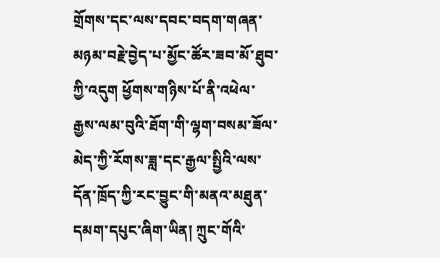གྲོགས་དང་ལས་དབང་བདག་གཞན་མཉམ་བརྗེ་བྱེད་པ་མྱོང་ཚོར་ཟབ་མོ་ཐུབ་ཀྱི་འདུག ཕྱོགས་གཉིས་པོ་ནི་འཕེལ་རྒྱས་ལམ་བུའི་ཐོག་གི་ལྷག་བསམ་ཟོལ་མེད་ཀྱི་རོགས་ཟླ་དང་རྒྱལ་སྤྱིའི་ལས་དོན་ཁྲོད་ཀྱི་རང་བྱུང་གི་མནའ་མཐུན་དམག་དཔུང་ཞིག་ཡིན། ཀྲུང་གོའི་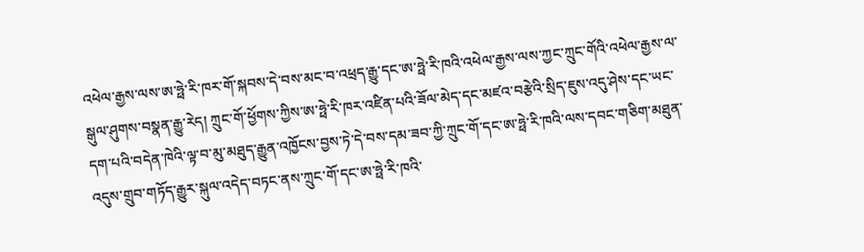འཕེལ་རྒྱས་ལས་ཨ་ཧྥེ་རི་ཁར་གོ་སྐབས་དེ་བས་མང་བ་འཕྲད་རྒྱུ་དང་ཨ་ཧྥེ་རི་ཁའི་འཕེལ་རྒྱས་ལས་ཀྱང་ཀྲུང་གོའི་འཕེལ་རྒྱས་ལ་སྒུལ་ཤུགས་བསྣན་རྒྱུ་རེད། ཀྲུང་གོ་ཕྱོགས་ཀྱིས་ཨ་ཧྥེ་རི་ཁར་འཛིན་པའི་ཟོལ་མེད་དང་མཛའ་བརྩེའི་སྲིད་ཇུས་འདུ་ཤེས་དང་ཡང་དག་པའི་བདེན་ཁེའི་ལྟ་བ་མུ་མཐུད་རྒྱུན་འཁྱོངས་བྱས་ཏེ་དེ་བས་དམ་ཟབ་ཀྱི་ཀྲུང་གོ་དང་ཨ་ཧྥེ་རི་ཁའི་ལས་དབང་གཅིག་མཐུན་འདུས་གྲུབ་གཏོད་རྒྱུར་སྐུལ་འདེད་བཏང་ནས་ཀྲུང་གོ་དང་ཨ་ཧྥེ་རི་ཁའི་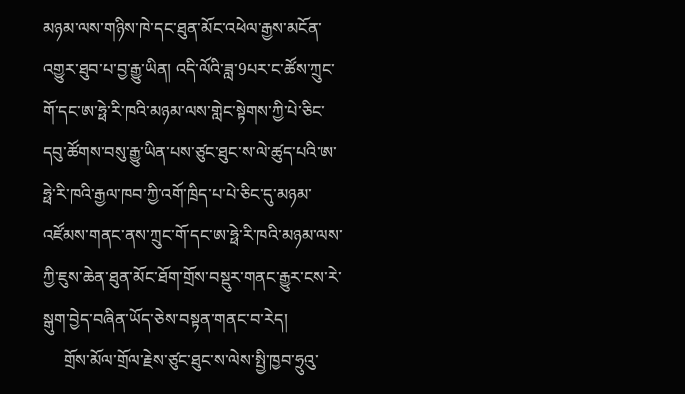མཉམ་ལས་གཉིས་ཁེ་དང་ཐུན་མོང་འཕེལ་རྒྱས་མངོན་འགྱུར་ཐུབ་པ་བྱ་རྒྱུ་ཡིན། འདི་ལོའི་ཟླ་9པར་ང་ཚོས་ཀྲུང་གོ་དང་ཨ་ཧྥེ་རི་ཁའི་མཉམ་ལས་གླེང་སྟེགས་ཀྱི་པེ་ཅིང་དབུ་ཚོགས་བསུ་རྒྱུ་ཡིན་པས་ཙུང་ཐུང་ས་ལེ་ཚུད་པའི་ཨ་ཧྥེ་རི་ཁའི་རྒྱལ་ཁབ་ཀྱི་འགོ་ཁྲིད་པ་པེ་ཅིང་དུ་མཉམ་འཛོམས་གནང་ནས་ཀྲུང་གོ་དང་ཨ་ཧྥེ་རི་ཁའི་མཉམ་ལས་ཀྱི་ཇུས་ཆེན་ཐུན་མོང་ཐོག་གྲོས་བསྡུར་གནང་རྒྱུར་ངས་རེ་སྒུག་བྱེད་བཞིན་ཡོད་ཅེས་བསྟན་གནང་བ་རེད།
     གྲོས་མོལ་གྲོལ་རྗེས་ཙུང་ཐུང་ས་ལེས་སྤྱི་ཁྱབ་ཧྲུའུ་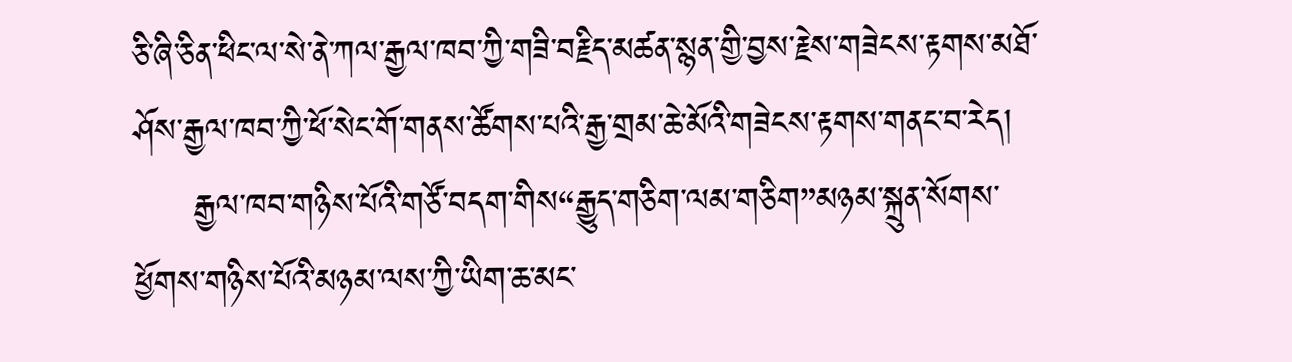ཅི་ཞི་ཅིན་ཕིང་ལ་སེ་ནེ་ཀལ་རྒྱལ་ཁབ་ཀྱི་གཟི་བརྗིད་མཚན་སྙན་གྱི་བྱས་རྗེས་གཟེངས་རྟགས་མཐོ་ཤོས་རྒྱལ་ཁབ་ཀྱི་ཕོ་སེང་གོ་གནས་ཚོགས་པའི་རྒྱ་གྲམ་ཆེ་མོའི་གཟེངས་རྟགས་གནང་བ་རེད།
     རྒྱལ་ཁབ་གཉིས་པོའི་གཙོ་བདག་གིས“རྒྱུད་གཅིག་ལམ་གཅིག”མཉམ་སྐྲུན་སོགས་ཕྱོགས་གཉིས་པོའི་མཉམ་ལས་ཀྱི་ཡིག་ཆ་མང་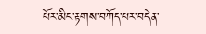པོར་མིང་རྟགས་བཀོད་པར་བདེན་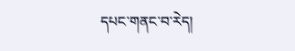དཔང་གནང་བ་རེད།